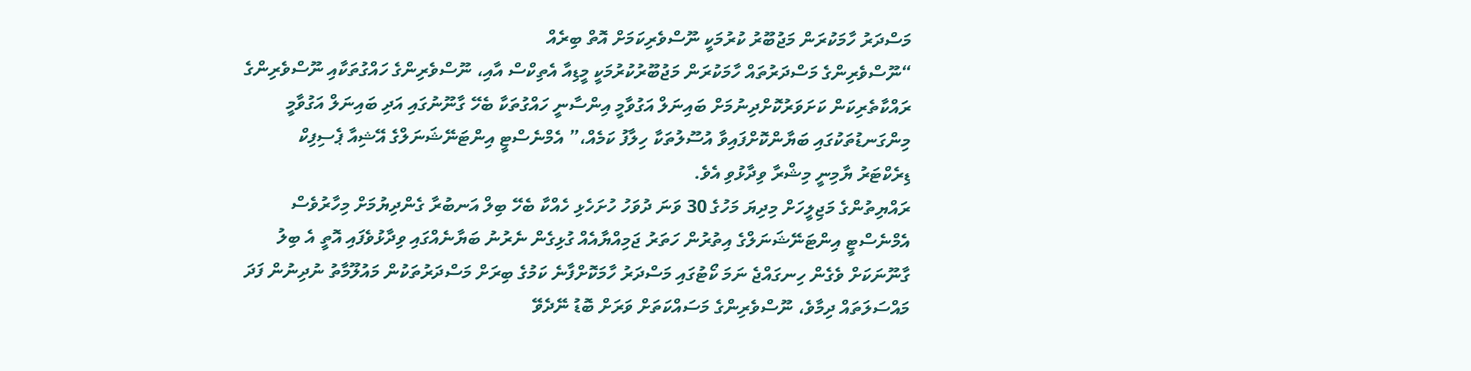މަސްދަރު ހާމަކުރަން މަޖުބޫރު ކުރުމަކީ ނޫސްވެރިކަމަށް އޮތް ބިރެއް
“ނޫސްވެރިންގެ މަސްދަރުތައް ހާމަކުރަން މަޖުބޫރުކުރުމަކީ މީޑިއާ އެތިކްސް އާއި، ނޫސްވެރިންގެ ހައްގުތަކާއި ނޫސްވެރިންގެ ރައްކާތެރިކަން ކަށަވަރުކޮށްދިނުމަށް ބައިނަލް އަގުވާމީ އިންސާނީ ހައްގުތަކާ ބެހޭ ގާނޫނުގައި އަދި ބައިނަލް އަގުވާމީ މިންގަނޑުތަކުގައި ބަޔާންކޮށްފައިވާ އުސޫލުތަކާ ހިލާފު ކަމެއް،” އެމްނެސްޓީ އިންޓަނޭޝަނަލްގެ އޭޝިއާ ޕެސިފިކް ޑިރެކްޓަރު ޔާމިނީ މިޝްރާ ވިދާޅުވި އެވެ.
ރައްޔިތުންގެ މަޖިލީހަށް މިދިޔަ މަހުގެ 30 ވަނަ ދުވަހު ހުށަހެޅި ހެއްކާ ބެހޭ ބިލް އަނބުރާ ގެންދިޔުމަށް މިހާރުވެސް އެމްނެސްޓީ އިންޓަނޭޝަނަލްގެ އިތުރުން ހަތަރު ޖަމިއްޔާއެއް ގުޅިގެން ނެރުނު ބަޔާނެއްގައި ވިދާޅުވެފައި އޮތީ އެ ބިލު ގާނޫނަކަށް ވެގެން ހިނގައްޖެ ނަމަ ކޯޓުގައި މަސްދަރު ހާމަކޮށްފާނެ ކަމުގެ ބިރަށް މަސްދަރުތަކުން މައުލޫމާތު ނުދިނުން ފަދަ މައްސަލަތައް ދިމާވެ، ނޫސްވެރިންގެ މަސައްކަތަށް ވަރަށް ބޮޑު ނޭދެވޭ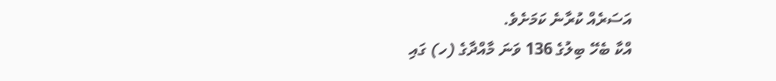އަސަރެއް ކުރާނެ ކަމަށެވެ.
އްކާ ބެހޭ ބިލުގެ 136 ވަނަ މާއްދާގެ (ހ) ގައި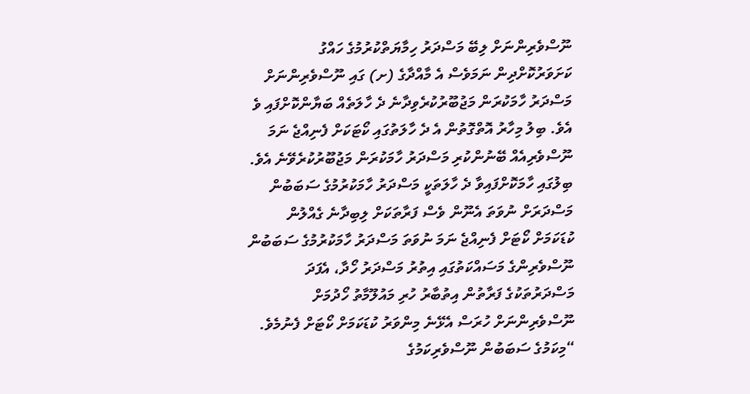ނޫސްވެރިންނަށް ލިބޭ މަސްދަރު ހިމާޔަތްކުރުމުގެ ހައްގު ކަށަވަރުކޮށްދިން ނަމަވެސް އެ މާއްދާގެ (ށ) ގައި ނޫސްވެރިންނަށް މަސްދަރު ހާމަކުރަން މަޖުބޫރުކުރެވިދާނެ ދެ ހާލަތެއް ބަޔާންކޮށްފައި ވެ އެވެ. ބިލު މިހާރު އޮތްގޮތުން އެ ދެ ހާލަތުގައި ކޯޓަކަށް ފެނިއްޖެ ނަމަ ނޫސްވެރިއެއް ބޭނުންކުރި މަސްދަރު ހާމަކުރަން މަޖުބޫރުކުރެވޭނެ އެވެ.
ބިލުގައި ހާމަކޮށްފައިވާ ދެ ހާލަތަކީ މަސްދަރު ހާމަކުރުމުގެ ސަބަބުން މަސްދަރަށް ނުވަތަ އެނޫން ވެސް ފަރާތަކަށް ލިބިދާނެ ގެއްލުން ކުޑަކަމަށް ކޯޓަށް ފެނިއްޖެ ނަމަ ނުވަތަ މަސްދަރު ހާމަކުރުމުގެ ސަބަބުން ނޫސްވެރިންގެ މަސައްކަތުގައި އިތުރު މަސްދަރު ހޯދާ، އެފަދަ މަސްދަރުތަކުގެ ފަރާތުން އިތުބާރު ހުރި މައުލޫމާތު ހޯދުމަށް ނޫސްވެރިންނަށް ހުރަސް އެޅޭނެ މިންވަރު ކުޑަކަމަށް ކޯޓަށް ފެނުމެވެ.
“މިކަމުގެ ސަބަބުން ނޫސްވެރިކަމުގެ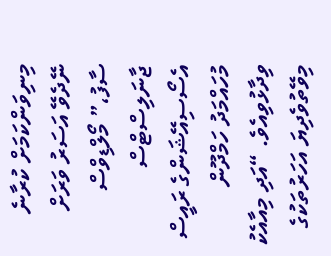މިނިވަންކަމަށް ކުރާނެ ނޭދެވޭ އަސަރު ވަރަށް ސާފު،” މޯލްޑިވްސް ޖާނަލިސްޓްސް އެސޯސިއޭޝަންގެ ރައީސް މުހައްމަދު ހަމްދޫން ވިދާޅުވިއެވެ. “އަދި މިއާއެކު މިވޭތުވެދިޔަ އަހަރުތަކުގެ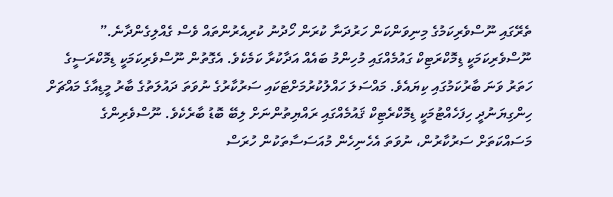ތެރޭގައި ނޫސްވެރިކަމުގެ މިނިވަންކަން ހަރުދަނާ ކުރަން ހޯދުނު ކުރިއެރުންތައް ވެސް ގެއްލިގެންދާނެ.”
ނޫސްވެރިކަމަކީ ޑިމޮކްރަޓިކް ގައުމެއްގައި މުހިންމު ބައެއް އަދާކުރާ ކަމެކެވެ. އެގޮތުން ނޫސްވެރިކަމަކީ ޑިމޮކްރަސީގެ ހަތަރު ވަނަ ބާރުކަމުގައި ކިޔައެވެ. މައްސަލަ ހައްލުކުރުމަށްޓަކައި ސަރުކާރުގެ ނުވަތަ ދައުލަތުގެ ބާރު މީޑިއާގެ މައްޗަށް ހިންގިޔަނުދީ ހިފަހެއްޓުމަކީ ޑިމޮކްރެޓިކް ޤައުމެއްގައި ރައްޔިތުންނަށް ލިބޭ ބޮޑު ބާރެކެވެ. ނޫސްވެރިންގެ މަސައްކަތަށް ސަރުކާރުން، ނުވަތަ އެހެނިހެން މުއަސަސާތަކުން ހުރަސް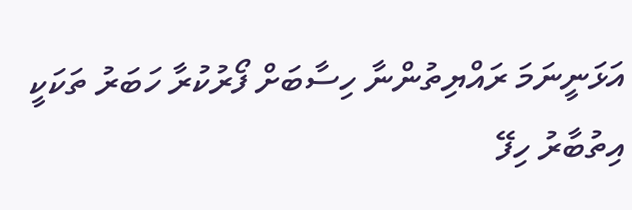އަޅަނީނަމަ ރައްޔިތުންނާ ހިސާބަށް ފޯރުކުރާ ހަބަރު ތަކަކީ އިތުބާރު ހިފޭ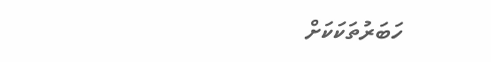ހަބަރުތަކަކަށް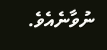ނުވާނެއެވެ.